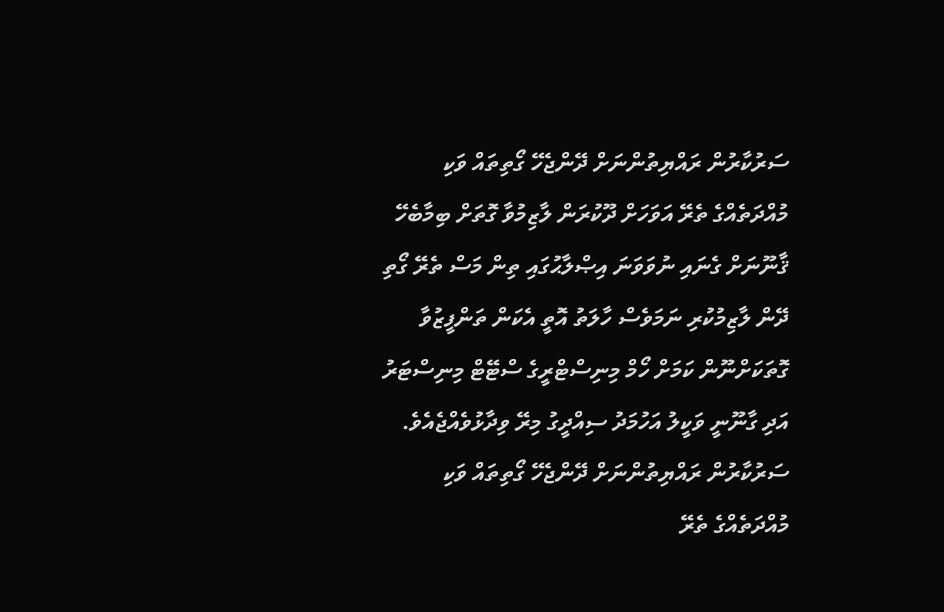ސަރުކާރުން ރައްޔިތުންނަށް ދޭންޖެހޭ ގޯތިތައް ވަކި މުއްދަތެއްގެ ތެރޭ އަވަހަށް ދޫކުރަން ލާޒިމުވާ ގޮތަށް ބިމާބެހޭ ޤާނޫނަށް ގެނައި ނުވަވަނަ އިޞްލާޙުގައި ތިން މަސް ތެރޭ ގޯތި ދޭން ލާޒިމުކުރި ނަމަވެސް ހާލަތު އޮތީ އެކަން ތަންފީޒުވާ ގޮތަކަށްނޫން ކަމަށް ހޯމް މިނިސްޓްރީގެ ސްޓޭޓް މިނިސްޓަރު އަދި ގާނޫނީ ވަކީލު އަހުމަދު ސިއްދީގު މިރޭ ވިދާޅުވެއްޖެއެވެ.
ސަރުކާރުން ރައްޔިތުންނަށް ދޭންޖެހޭ ގޯތިތައް ވަކި މުއްދަތެއްގެ ތެރޭ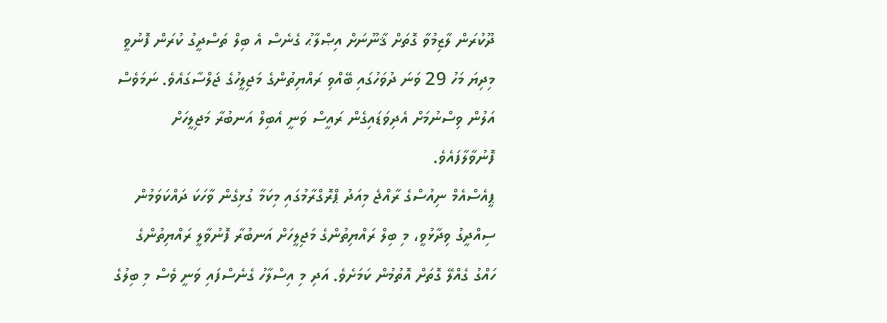ދޫކުރަން ލާޒިމުވާ ގޮތަށް ޤާނޫނަށް އިޞްލާޙު ގެނެސް އެ ބިލް ތަސްދީގު ކުރަން ފޮނުވީ މިދިޔަ މަހު 29 ވަނަ ދުވަހުގައި ބޭއްވި ރައްޔިތުންގެ މަޖިލީހުގެ ޖަލްސާގައެވެ. ނަމަވެސް އަލުން ވިސްނުމަށް އެދިވަޑައިގެން ރައީސް ވަނީ އެބިލް އަނބުރާ މަޖިލީހަށް ފޮނުވާލާފައެވެ.
ޕީއެސްއެމް ނިއުސްގެ ރާއްޖެ މިއަދު ޕްރޮގްރާމުގައި މިކަމާ ގުޅިގެން ވާހަކަ ދައްކަވަމުން ސިއްދީގު ވިދާޅުވީ، މި ބިލް ރައްޔިތުންގެ މަޖިލީހަށް އަނބުރާ ފޮނުވާލީ ރައްޔިތުންގެ ހައްގު ގެއްލޭ ގޮތަށް އޮތުމުން ކަމަށެވެ. އަދި މި އިސްލާހު ގެނެސްފައި ވަނީ ވެސް މި ބިލުގެ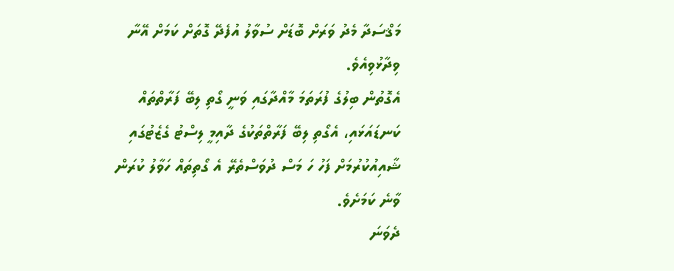މަޤްސަދާ މެދު ވަރަށް ބޮޑަށް ސުވާލު އުފެދޭ ގޮތަށް ކަމަށް އޭނާ ވިދާޅުވިއެވެ.
އެގޮތުން ބިލުގެ ފުރަތަމަ މާއްދާގައި ވަނީ ގޯތި ލިބޭ ފަރާތްތައް ކަނޑައަޅައި، އެގޯތި ލިބޭ ފަރާތްތަކުގެ ދާއިމީ ލިސްޓު ގެޒެޓުގައި ޝާއިއުކުރުމަށް ފަހު ހަ މަސް ދުވަސްތެރޭ އެ ގޯތިތައް ހަވާލު ކުރަން ވާނެ ކަމަށެވެ.
ދެވަނަ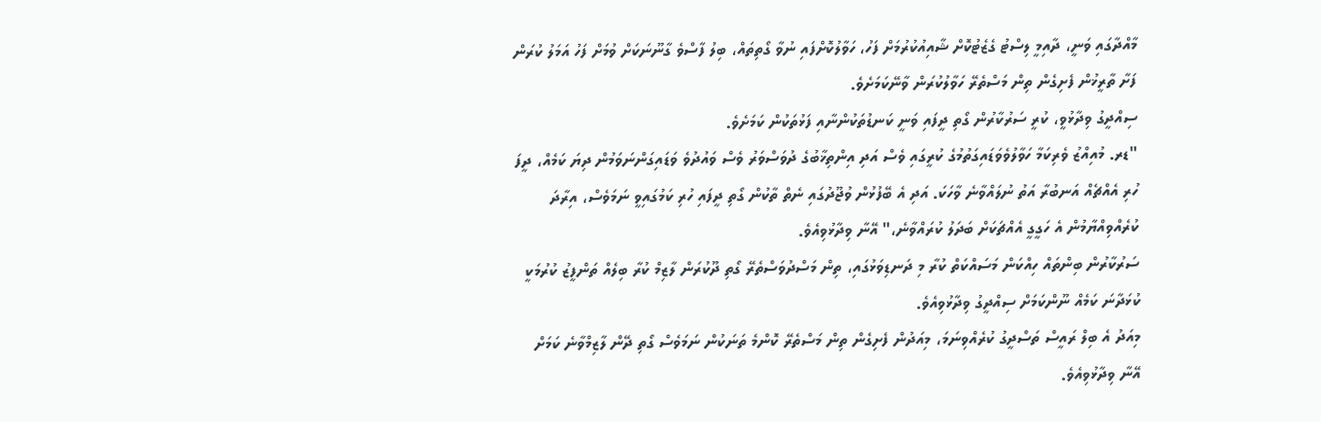މާއްދާގައި ވަނީ، ދާއިމީ ލިސްޓު ގެޒެޓުކޮށް ޝާއިއުކުރުމަށް ފަހު، ހަވާލުކޮށްފައި ނުވާ ގޯތިތައް، ބިލު ފާސްވެ ގާނޫނަކަށް ވުމަށް ފަހު އަމަލު ކުރަން ފަށާ ތާރީޚުން ފެށިގެން ތިން މަސްތެރޭ ހަވާލުކުރަން ވާނޭކަމަށެވެ.
ސިއްދީގު ވިދާޅުވީ، ކުރީ ސަރުކާރުން ގޯތި ދީފައި ވަނީ ކަނޑުތަކުންނާއި ފަޅުތަކުން ކަމަށެވެ.
"ޑރ. މުއިއްޒު ވެރިކަމާ ހަވާލުވެވަޑައިގަތުމުގެ ކުރީގައި ވެސް އަދި އިންތިޚާބުގެ ދުވަސްވަރު ވެސް ވައުދުވެ ވަޑައިގަންނަވަމުން ދިޔަ ކަމެއް، ދީފަ ހުރި އެއްޗެއް އަނބުރާ އަތު ނުލައްވާނެ ވާހަކަ. އަދި އެ ބޭފުޅުން ވުޖޫދުގައި ނެތް ތާކުން ގޯތި ދީފައި ހުރި ކަމުގައިވީ ނަމަވެސް، އިރާދަ ކުރެއްވިއްޔާމުން އެ ހަގީގީ އެއްޗަކަށް ބަދަލު ކުރައްވާނެ،" އޭނާ ވިދާޅުވިއެވެ.
ސަރުކާރުން ބިންތައް ހިއްކަން މަސައްކަތް ކުރާ މި ދަނޑިވަޅުގައި، ތިން މަސްދުވަސްތެރޭ ގޯތި ދޫކުރަން ލާޒިމް ކުރާ ބިލެއް ތަންފީޒު ކުރުމަކީ ކުޅަދާނަ ކަމެއް ނޫންކަމަށް ސިއްދީގު ވިދާޅުވިއެވެ.
މިއަދު އެ ބިލް ރައީސް ތަސްދީގު ކުރެއްވިނަމަ، މިއަދުން ފެށިގެން ތިން މަސްތެރޭ ކޮންމެ ތަނަކުން ނަމަވެސް ގޯތި ދޭން ލާޒިމްވާނެ ކަމަށް އޭނާ ވިދާޅުވިއެވެ.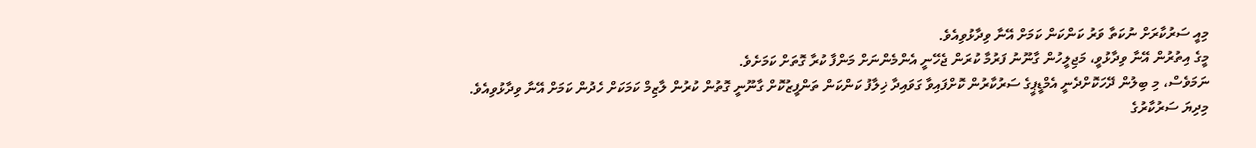މިއީ ސަރުކާރަށް ނުކަތާ ވަރު ކަންކަން ކަމަށް އޭނާ ވިދާޅުވިއެވެ.
މީގެ އިތުރުން އޭނާ ވިދާޅުވީ، މަޖިލީހުން ގާނޫނު ފަރުމާ ކުރަން ޖެހޭނީ އެންމެންނަށް މަންފާ ކުރާ ގޮތަށް ކަމަށެވެ.
ނަމަވެސް، މި ބިލުން ދޭހަކޮށްދެނީ އެމްޑީޕީގެ ސަރުކާރުން ކޮށްފައިވާ ގަވައިދާ ޚިލާފު ކަންކަން ތަންފީޒުކޮށް ގާނޫނީ ގޮތުން ކުރުން ލާޒިމް ކަމަކަށް ހެދުން ކަމަށް އޭނާ ވިދާޅުވިއެވެ.
މިދިޔަ ސަރުކާރުގެ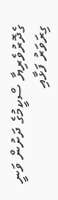ގެދޮރުވެރިޔާ ސްކީމުގެ ދަށުން ވަނީ ގިރަވަރު ފަޅާއި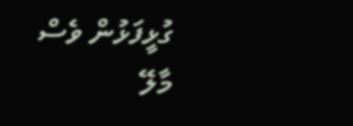ގުޅީފަޅުން ވެސް މާލޭ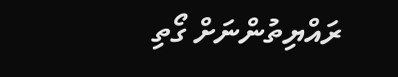ރައްޔިތުންނަށް ގޯތި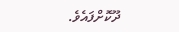ދޫކޮށްފައެވެ.